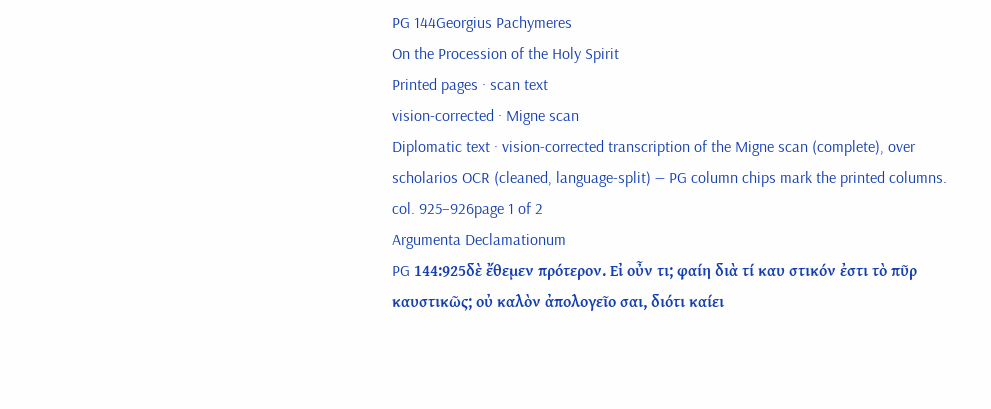PG 144Georgius Pachymeres
On the Procession of the Holy Spirit
Printed pages · scan text
vision-corrected · Migne scan
Diplomatic text · vision-corrected transcription of the Migne scan (complete), over scholarios OCR (cleaned, language-split) — PG column chips mark the printed columns.
col. 925–926page 1 of 2
Argumenta Declamationum
PG 144:925δὲ ἔθεμεν πρότερον. Εἰ οὖν τι; φαίη διὰ τί καυ στικόν ἐστι τὸ πῦρ καυστικῶς; οὐ καλὸν ἀπολογεῖο σαι, διότι καίει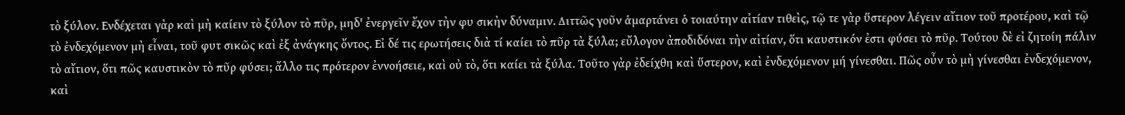τὸ ξύλον. Ενδέχεται γὰρ καὶ μὴ καίειν τὸ ξύλον τὸ πῦρ, μηδ' ἐνεργεῖν ἔχον τὴν φυ σικὴν δύναμιν. Διττῶς γοῦν ἁμαρτάνει ὁ τοιαύτην αἰτίαν τιθεὶς, τῷ τε γὰρ ὕστερον λέγειν αἴτιον τοῦ προτέρου, καὶ τῷ τὸ ἐνδεχόμενον μὴ εἶναι, τοῦ φυτ σικῶς καὶ ἐξ ἀνάγκης ὄντος. Εἰ δέ τις ερωτήσεις διὰ τί καίει τὸ πῦρ τὰ ξύλα; εὔλογον ἀποδιδόναι τὴν αἰτίαν, ὅτι καυστικόν ἐστι φύσει τὸ πῦρ. Τούτου δὲ εἰ ζητοίη πάλιν τὸ αἴτιον, ὅτι πῶς καυστικὸν τὸ πῦρ φύσει; ἄλλο τις πρότερον ἐννοήσειε, καὶ οὐ τὸ, ὅτι καίει τὰ ξύλα. Τοῦτο γὰρ ἐδείχθη καὶ ὕστερον, καὶ ἐνδεχόμενον μή γίνεσθαι. Πῶς οὖν τὸ μὴ γίνεσθαι ἐνδεχόμενον, καὶ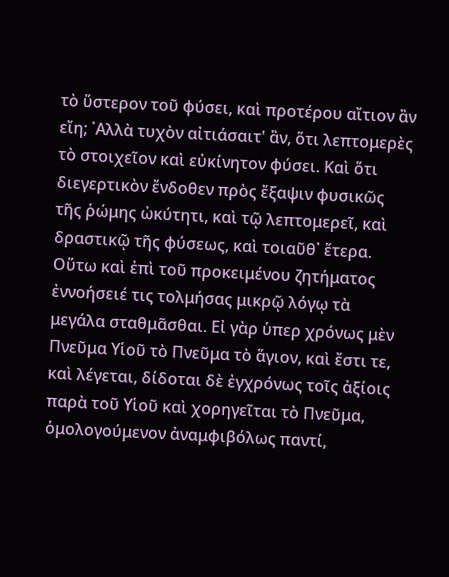τὸ ὕστερον τοῦ φύσει, καὶ προτέρου αἴτιον ἂν εἴη; ᾿Αλλὰ τυχὸν αἰτιάσαιτ' ἂν, ὅτι λεπτομερὲς τὸ στοιχεῖον καὶ εὐκίνητον φύσει. Καὶ ὅτι διεγερτικὸν ἔνδοθεν πρὸς ἔξαψιν φυσικῶς τῆς ῥώμης ὠκύτητι, καὶ τῷ λεπτομερεῖ, καὶ δραστικῷ τῆς φύσεως, καὶ τοιαῦθ᾽ ἕτερα. Οὕτω καὶ ἐπὶ τοῦ προκειμένου ζητήματος ἐννοήσειέ τις τολμήσας μικρῷ λόγῳ τὰ μεγάλα σταθμᾶσθαι. Εἰ γὰρ ὑπερ χρόνως μὲν Πνεῦμα Υἱοῦ τὸ Πνεῦμα τὸ ἅγιον, καὶ ἔστι τε, καὶ λέγεται, δίδοται δὲ ἐγχρόνως τοῖς ἀξίοις παρὰ τοῦ Υἱοῦ καὶ χορηγεῖται τὸ Πνεῦμα, ὁμολογούμενον ἀναμφιβόλως παντί,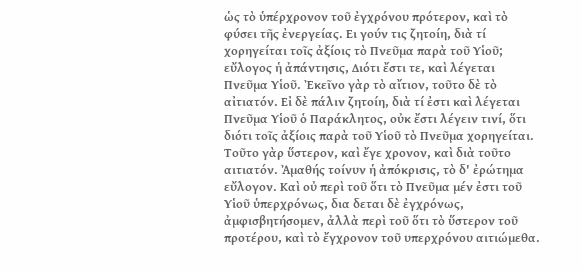ὡς τὸ ὑπέρχρονον τοῦ ἐγχρόνου πρότερον, καὶ τὸ φύσει τῆς ἐνεργείας. Ει γούν τις ζητοίη, διὰ τί χορηγείται τοῖς ἀξίοις τὸ Πνεῦμα παρὰ τοῦ Υἱοῦ; εὔλογος ἡ ἀπάντησις, Διότι ἔστι τε, καὶ λέγεται Πνεῦμα Υἱοῦ. Ἐκεῖνο γὰρ τὸ αἴτιον, τοῦτο δὲ τὸ αἰτιατόν. Εἰ δὲ πάλιν ζητοίη, διὰ τί ἐστι καὶ λέγεται Πνεῦμα Υἱοῦ ὁ Παράκλητος, οὐκ ἔστι λέγειν τινί, ὅτι διότι τοῖς ἀξίοις παρὰ τοῦ Υἱοῦ τὸ Πνεῦμα χορηγείται. Τοῦτο γὰρ ὕστερον, καὶ ἔγε χρονον, καὶ διὰ τοῦτο αιτιατόν. Ἀμαθής τοίνυν ἡ ἀπόκρισις, τὸ δ' ἐρώτημα εὔλογον. Καὶ οὐ περὶ τοῦ ὅτι τὸ Πνεῦμα μέν ἐστι τοῦ Υἱοῦ ὑπερχρόνως, δια δεται δὲ ἐγχρόνως, ἀμφισβητήσομεν, ἀλλὰ περὶ τοῦ ὅτι τὸ ὕστερον τοῦ προτέρου, καὶ τὸ ἔγχρονον τοῦ υπερχρόνου αιτιώμεθα.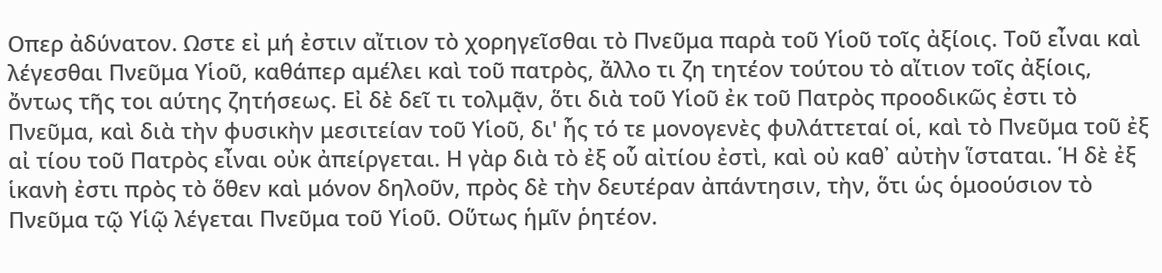Οπερ ἀδύνατον. Ωστε εἰ μή ἐστιν αἴτιον τὸ χορηγεῖσθαι τὸ Πνεῦμα παρὰ τοῦ Υἱοῦ τοῖς ἀξίοις. Τοῦ εἶναι καὶ λέγεσθαι Πνεῦμα Υἱοῦ, καθάπερ αμέλει καὶ τοῦ πατρὸς, ἄλλο τι ζη τητέον τούτου τὸ αἴτιον τοῖς ἀξίοις, ὄντως τῆς τοι αύτης ζητήσεως. Εἰ δὲ δεῖ τι τολμᾷν, ὅτι διὰ τοῦ Υἱοῦ ἐκ τοῦ Πατρὸς προοδικῶς ἐστι τὸ Πνεῦμα, καὶ διὰ τὴν φυσικὴν μεσιτείαν τοῦ Υἱοῦ, δι' ἧς τό τε μονογενὲς φυλάττεταί οἱ, καὶ τὸ Πνεῦμα τοῦ ἐξ αἰ τίου τοῦ Πατρὸς εἶναι οὐκ ἀπείργεται. Η γὰρ διὰ τὸ ἐξ οὗ αἰτίου ἐστὶ, καὶ οὐ καθ᾽ αὐτὴν ἵσταται. Ἡ δὲ ἐξ ἱκανὴ ἐστι πρὸς τὸ ὅθεν καὶ μόνον δηλοῦν, πρὸς δὲ τὴν δευτέραν ἀπάντησιν, τὴν, ὅτι ὡς ὁμοούσιον τὸ Πνεῦμα τῷ Υἱῷ λέγεται Πνεῦμα τοῦ Υἱοῦ. Οὕτως ἡμῖν ῥητέον.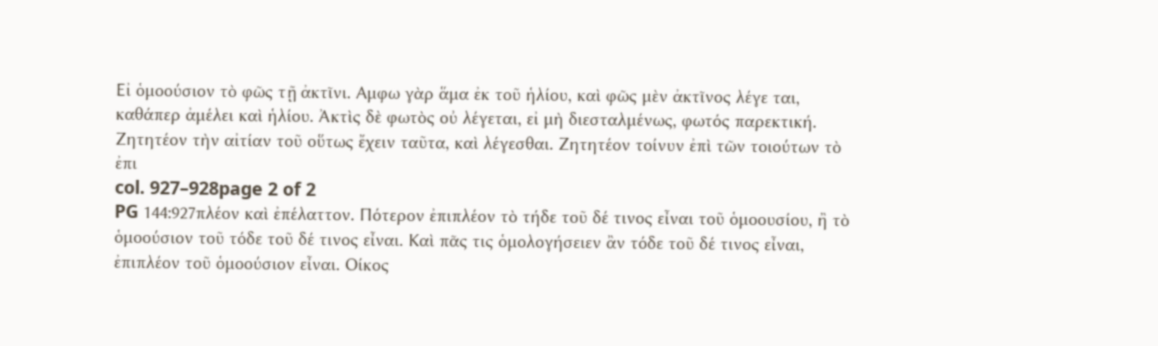Εἰ ὁμοούσιον τὸ φῶς τῇ ἀκτῖνι. Αμφω γὰρ ἅμα ἐκ τοῦ ἡλίου, καὶ φῶς μὲν ἀκτῖνος λέγε ται, καθάπερ ἀμέλει καὶ ἡλίου. Ἀκτὶς δὲ φωτὸς οὐ λέγεται, εἰ μὴ διεσταλμένως, φωτός παρεκτική. Ζητητέον τὴν αἰτίαν τοῦ οὕτως ἔχειν ταῦτα, καὶ λέγεσθαι. Ζητητέον τοίνυν ἐπὶ τῶν τοιούτων τὸ ἐπι
col. 927–928page 2 of 2
PG 144:927πλέον καὶ ἐπέλαττον. Πότερον ἐπιπλέον τὸ τήδε τοῦ δέ τινος εἶναι τοῦ ὁμοουσίου, ἢ τὸ ὁμοούσιον τοῦ τόδε τοῦ δέ τινος εἶναι. Καὶ πᾶς τις ὁμολογήσειεν ἂν τόδε τοῦ δέ τινος εἶναι, ἐπιπλέον τοῦ ὁμοούσιον εἶναι. Οίκος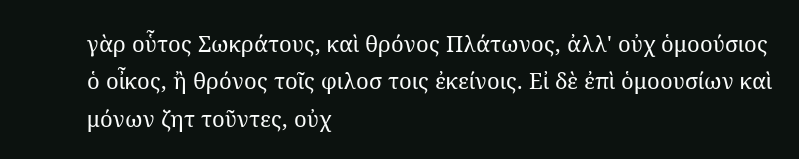γὰρ οὗτος Σωκράτους, καὶ θρόνος Πλάτωνος, ἀλλ' οὐχ ὁμοούσιος ὁ οἶκος, ἢ θρόνος τοῖς φιλοσ τοις ἐκείνοις. Εἰ δὲ ἐπὶ ὁμοουσίων καὶ μόνων ζητ τοῦντες, οὐχ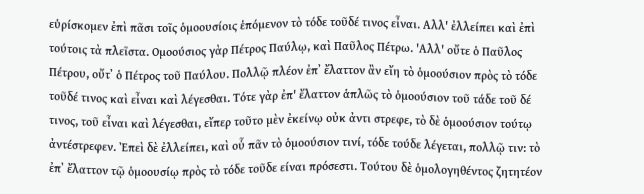εὑρίσκομεν ἐπὶ πᾶσι τοῖς ὁμοουσίοις ἑπόμενον τὸ τόδε τοῦδέ τινος εἶναι. Αλλ' ἐλλείπει καὶ ἐπὶ τούτοις τὰ πλεῖστα. Ομοούσιος γὰρ Πέτρος Παύλῳ, καὶ Παῦλος Πέτρω. 'Αλλ' οὔτε ὁ Παῦλος Πέτρου, οὔτ᾽ ὁ Πέτρος τοῦ Παύλου. Πολλῷ πλέον ἐπ᾽ ἔλαττον ἂν εἴη τὸ ὁμοούσιον πρὸς τὸ τόδε τοῦδέ τινος καὶ εἶναι καὶ λέγεσθαι. Τότε γὰρ ἐπ' ἔλαττον ἁπλῶς τὸ ὁμοούσιον τοῦ τάδε τοῦ δέ τινος, τοῦ εἶναι καὶ λέγεσθαι, εἴπερ τοῦτο μὲν ἐκείνῳ οὐκ ἀντι στρεφε, τὸ δὲ ὁμοούσιον τούτῳ ἀντέστρεφεν. Ἐπεὶ δὲ ἐλλείπει, καὶ οὗ πᾶν τὸ ὁμοούσιον τινί, τόδε τούδε λέγεται, πολλῷ τιν: τὸ ἐπ᾽ ἔλαττον τῷ ὁμοουσίῳ πρὸς τὸ τόδε τοῦδε είναι πρόσεστι. Τούτου δὲ ὁμολογηθέντος ζητητέον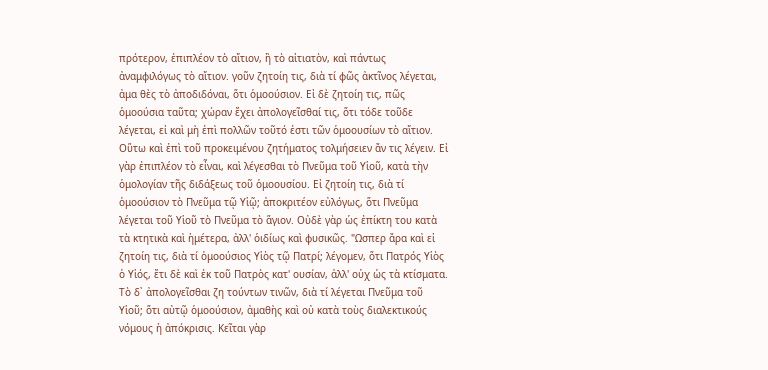πρότερον, ἐπιπλέον τὸ αἴτιον, ἢ τὸ αἰτιατὸν, καὶ πάντως ἀναμφιλόγως τὸ αἴτιον. γοῦν ζητοίη τις, διὰ τί φῶς ἀκτῖνος λέγεται, ἀμα θὲς τὸ ἀποδιδόναι, ὅτι ὁμοούσιον. Εἰ δὲ ζητοίη τις, πῶς ὁμοούσια ταῦτα; χώραν ἔχει ἀπολογεῖσθαί τις, ὅτι τόδε τοῦδε λέγεται, εἰ καὶ μὴ ἐπὶ πολλῶν τοῦτό ἐστι τῶν ὁμοουσίων τὸ αἴτιον. Οὕτω καὶ ἐπὶ τοῦ προκειμένου ζητήματος τολμήσειεν ἄν τις λέγειν. Εἰ γὰρ ἐπιπλέον τὸ εἶναι, καὶ λέγεσθαι τὸ Πνεῦμα τοῦ Υἱοῦ, κατὰ τὴν ὁμολογίαν τῆς διδάξεως τοῦ ὁμοουσίου. Εἰ ζητοίη τις, διὰ τί ὁμοούσιον τὸ Πνεῦμα τῷ Υἱῷ; ἀποκριτέον εὐλόγως, ὅτι Πνεῦμα λέγεται τοῦ Υἱοῦ τὸ Πνεῦμα τὸ ἅγιον. Οὐδὲ γὰρ ὡς ἐπίκτη του κατὰ τὰ κτητικὰ καὶ ἡμέτερα, ἀλλ' ὁιδίως καὶ φυσικῶς. "Ωσπερ ἄρα καὶ εἰ ζητοίη τις, διὰ τί ὁμοούσιος Υἱὸς τῷ Πατρί; λέγομεν, ὅτι Πατρός Υἱὸς ὁ Υἱός, ἔτι δὲ καὶ ἐκ τοῦ Πατρὸς κατ' ουσίαν, ἀλλ' οὐχ ὡς τὰ κτίσματα. Τὸ δ᾽ ἀπολογεῖσθαι ζη τούντων τινῶν, διὰ τί λέγεται Πνεῦμα τοῦ Υἱοῦ; ὅτι αὐτῷ ὁμοούσιον, ἀμαθὴς καὶ οὐ κατὰ τοὺς διαλεκτικούς νόμους ἡ ἀπόκρισις. Κεῖται γὰρ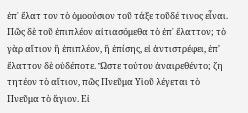ἐπ᾽ ἔλατ τον τὸ ὁμοούσιον τοῦ τάξε τοῦδέ τινος εἶναι. Πῶς δὲ τοῦ ἐπιπλέον αἰτιασόμεθα τὸ ἐπ᾽ ἔλαττον; τὸ γὰρ αἴτιον ἢ ἐπιπλέον, ἢ ἐπίσης, εἰ ἀντιστρέφει, ἐπ' ἔλαττον δὲ οὐδέποτε. Ὥστε τούτου ἀναιρεθέντο; ζη τητέον τὸ αἴτιον, πῶς Πνεῦμα Υἱοῦ λέγεται τὸ Πνεῦμα τὸ ἅγιον. Εἰ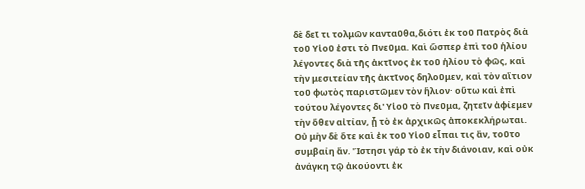δὲ δεῖ τι τολμῶν κανταῦθα,διότι ἐκ τοῦ Πατρὸς διὰ τοῦ Υἱοῦ ἐστι τὸ Πνεῦμα. Καὶ ὥσπερ ἐπὶ τοῦ ἡλίου λέγοντες διὰ τῆς ἀκτῖνος ἐκ τοῦ ἡλίου τὸ φῶς, καὶ τὴν μεσιτείαν τῆς ἀκτῖνος δηλοῦμεν, καὶ τὸν αἴτιον τοῦ φωτὸς παριστῶμεν τὸν ἥλιον· οὕτω καὶ ἐπὶ τούτου λέγοντες δι' Υἱοῦ τὸ Πνεῦμα, ζητεῖν ἀφίεμεν τὴν ὅθεν αἰτίαν, ᾗ τὸ ἐκ ἀρχικῶς ἀποκεκλήρωται. Οὐ μὴν δὲ ὅτε καὶ ἐκ τοῦ Υἱοῦ εἶπαι τις ἂν, τοῦτο συμβαίη ἄν. Ἴστησι γάρ τὸ ἐκ τὴν διάνοιαν, καὶ οὐκ ἀνάγκη τῷ ἀκούοντι ἐκ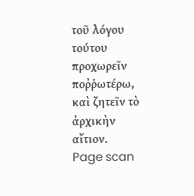τοῦ λόγου τούτου προχωρεῖν ποῤῥωτέρω, καὶ ζητεῖν τὸ ἀρχικὴν αἴτιον.
Page scan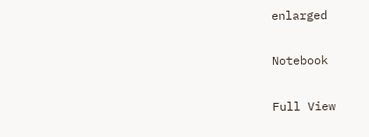enlarged

Notebook

Full View